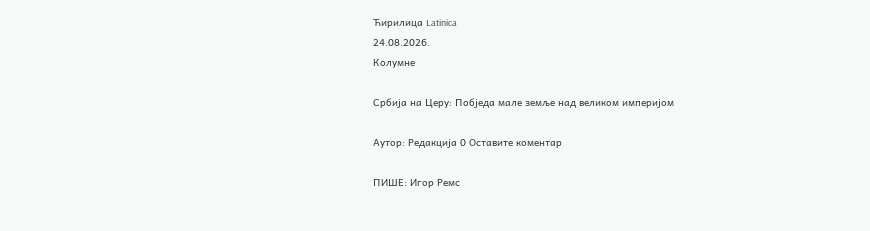Ћирилица Latinica
24.08.2026.
Колумне

Србија на Церу: Побједа мале земље над великом империјом

Аутор: Редакција 0 Оставите коментар

ПИШЕ: Игор Ремс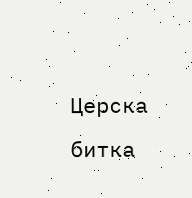Церска битка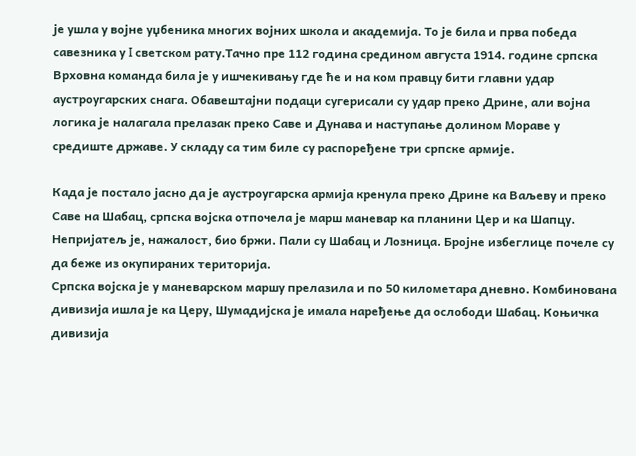је ушла у војне уџбеника многих војних школа и академија. То је била и прва победа савезника у I светском рату.Тачно пре 112 година средином августа 1914. године српска Врховна команда била је у ишчекивању где ће и на ком правцу бити главни удар аустроугарских снага. Обавештајни подаци сугерисали су удар преко Дрине, али војна логика је налагала прелазак преко Саве и Дунава и наступање долином Мораве у средиште државе. У складу са тим биле су распоређене три српске армије.

Када је постало јасно да је аустроугарска армија кренула преко Дрине ка Ваљеву и преко Саве на Шабац, српска војска отпочела је марш маневар ка планини Цер и ка Шапцу. Непријатељ је, нажалост, био бржи. Пали су Шабац и Лозница. Бројне избеглице почеле су да беже из окупираних територија.
Српска војска је у маневарском маршу прелазила и по 50 километара дневно. Комбинована дивизија ишла је ка Церу, Шумадијска је имала наређење да ослободи Шабац. Коњичка дивизија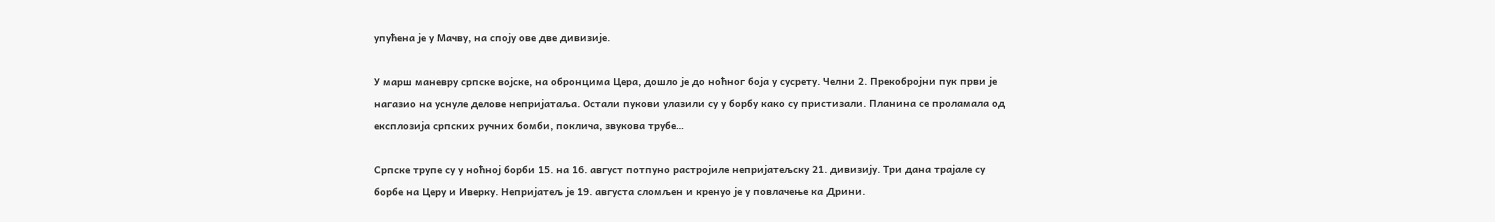упућена је у Мачву, на споју ове две дивизије.

У марш маневру српске војске, на обронцима Цера, дошло је до ноћног боја у сусрету. Челни 2. Прекобројни пук први је нагазио на уснуле делове непријатаља. Остали пукови улазили су у борбу како су пристизали. Планина се проламала од експлозија српских ручних бомби, поклича, звукова трубе…

Српске трупе су у ноћној борби 15. на 16. август потпуно растројиле непријатељску 21. дивизију. Три дана трајале су борбе на Церу и Иверку. Непријатељ је 19. августа сломљен и кренуо је у повлачење ка Дрини.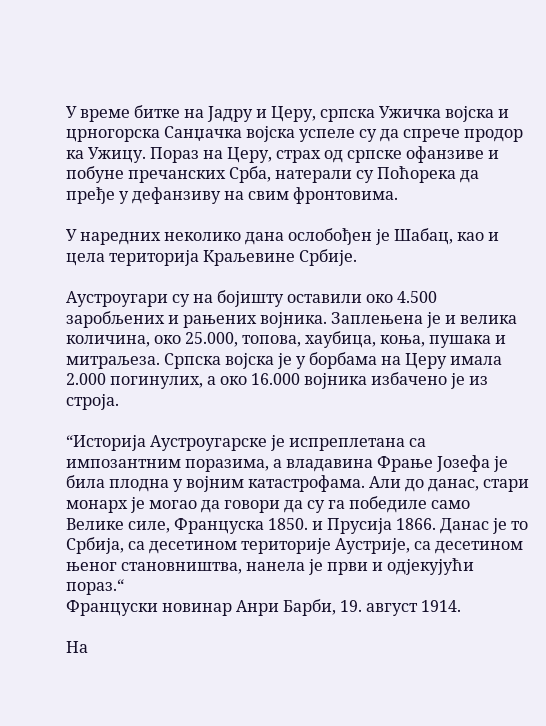У време битке на Јадру и Церу, српска Ужичка војска и црногорска Санџачка војска успеле су да спрече продор ка Ужицу. Пораз на Церу, страх од српске офанзиве и побуне пречанских Срба, натерали су Поћорека да пређе у дефанзиву на свим фронтовима.

У наредних неколико дана ослобођен је Шабац, као и цела територија Краљевине Србије.

Аустроугари су на бојишту оставили око 4.500 заробљених и рањених војника. Заплењена је и велика количина, око 25.000, топова, хаубица, коња, пушака и митраљеза. Српска војска је у борбама на Церу имала 2.000 погинулих, а око 16.000 војника избачено је из строја.

“Историја Аустроугарске је испреплетана са импозантним поразима, а владавина Фрање Јозефа је била плодна у војним катастрофама. Али до данас, стари монарх је могао да говори да су га победиле само Велике силе, Француска 1850. и Прусија 1866. Данас је то Србија, са десетином територије Аустрије, са десетином њеног становништва, нанела је први и одјекујући пораз.“
Француски новинар Анри Барби, 19. август 1914.

На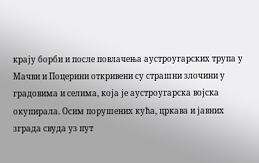крају борби и после повлачења аустроугарских трупа у Мачви и Поцерини откривени су страшни злочини у градовима и селима, која је аустроугарска војска окупирала. Осим порушених кућа, цркава и јавних зграда свуда уз пут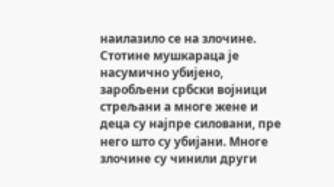наилазило се на злочине. Стотине мушкараца је насумично убијено, заробљени србски војници стрељани а многе жене и деца су најпре силовани, пре него што су убијани. Многе злочине су чинили други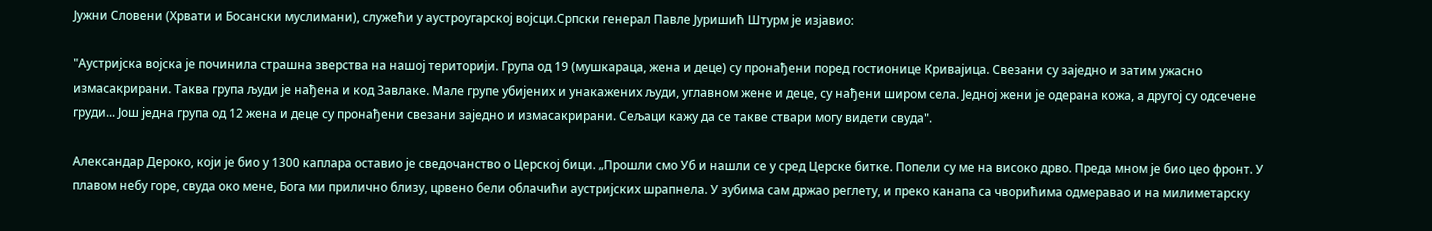Јужни Словени (Хрвати и Босански муслимани), служећи у аустроугарској војсци.Српски генерал Павле Јуришић Штурм је изјавио:

"Аустријска војска је починила страшна зверства на нашој територији. Група од 19 (мушкараца, жена и деце) су пронађени поред гостионице Кривајица. Свезани су заједно и затим ужасно измасакрирани. Таква група људи је нађена и код Завлаке. Мале групе убијених и унакажених људи, углавном жене и деце, су нађени широм села. Једној жени је одерана кожа, а другој су одсечене груди... Још једна група од 12 жена и деце су пронађени свезани заједно и измасакрирани. Сељаци кажу да се такве ствари могу видети свуда".

Александар Дероко, који је био у 1300 каплара оставио је сведочанство о Церској бици. „Прошли смо Уб и нашли се у сред Церске битке. Попели су ме на високо дрво. Преда мном је био цео фронт. У плавом небу горе, свуда око мене, Бога ми прилично близу, црвено бели облачићи аустријских шрапнела. У зубима сам држао реглету, и преко канапа са чворићима одмеравао и на милиметарску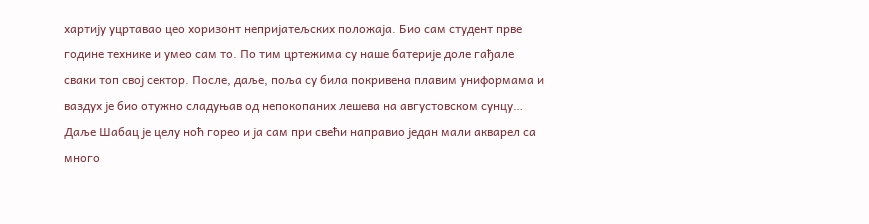хартију уцртавао цео хоризонт непријатељских положаја. Био сам студент прве године технике и умео сам то. По тим цртежима су наше батерије доле гађале сваки топ свој сектор. После, даље, поља су била покривена плавим униформама и ваздух је био отужно сладуњав од непокопаних лешева на августовском сунцу… Даље Шабац је целу ноћ горео и ја сам при свећи направио један мали акварел са много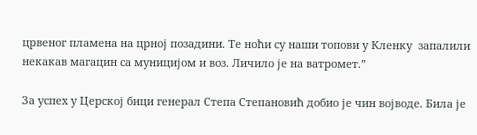црвеног пламена на црној позадини. Те ноћи су наши топови у Кленку  запалили некакав магацин са муницијом и воз. Личило је на ватромет.”

За успех у Церској бици генерал Степа Степановић добио је чин војводе. Била је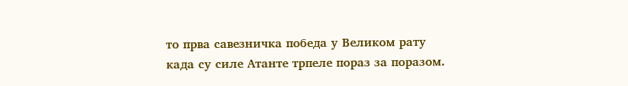то прва савезничка победа у Великом рату када су силе Атанте трпеле пораз за поразом.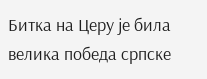Битка на Церу је била велика победа српске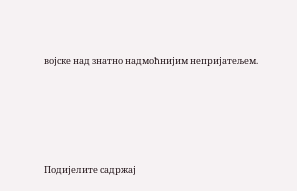војске над знатно надмоћнијим непријатељем.





Подијелите садржај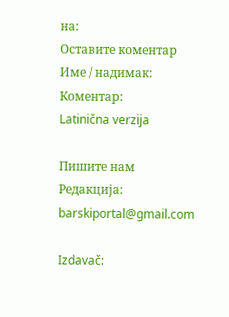на:
Оставите коментар
Име / надимак:
Коментар:
Latinična verzija

Пишите нам
Редакција:
barskiportal@gmail.com

Izdavač: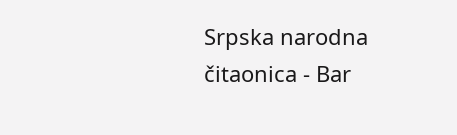Srpska narodna čitaonica - Bar